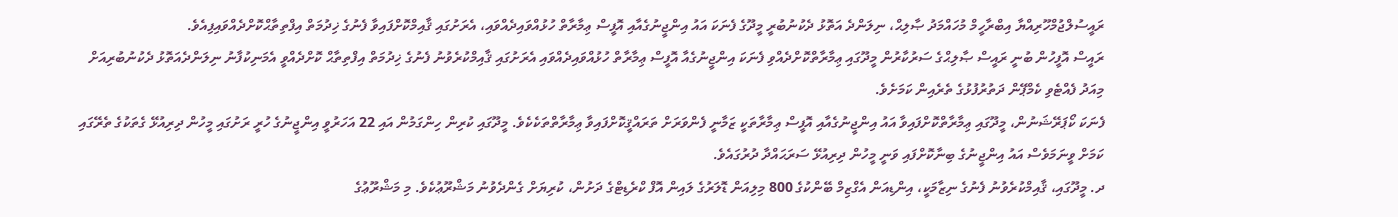ރައީސުލްޖުމްހޫރިއްޔާ އިބްރާހީމް މުހައްމަދު ޞާލިޙް، ނިލަންދެ އަތޮޅު ދެކުނުބުރީ މީދޫގެ ފެނަކަ އައު އިންޖީނުގެއާއި އޮފީސް ޢިމާރާތް ހުޅުއްވައިދެއްވައި، އެރަށުގައި ޤާއިމްކޮށްފައިވާ ފެނުގެ ޚިދުމަތް އިފްތިތާޙްކޮށްދެއްވައިފިއެވެ.
ރައީސް އޮފީހުން ބުނީ ރައީސް ޞާލިޙްގެ ސަރުކާރުން މީދޫގައި ޢިމާރާތްކޮށްދެއްވި ފެނަކަ އިންޖީނުގެއާ އޮފީސް ޢިމާރާތް ހުޅުއްވައިދެއްވައި އެރަށުގައި ޤާއިމްކުރެވުނު ފެނުގެ ޚިދުމަތް އިފްތިތާޙް ކޮށްދެއްވީ އެމަނިކުފާނު ނިލަންދެއަތޮޅު ދެކުނުބުރިއަށް މިއަދު ފެއްޓެވި ކެމްޕޭން ދަތުރުފުޅުގެ ތެރެއިން ކަމަށެވެ.
ފެނަކަ ކޯޕަރޭޝަނުން، މީދޫގައި ޢިމާރާތްކޮށްފައިވާ އައު އިންޖީނުގެއާއި އޮފީސް ޢިމާރާތަކީ ޒަމާނީ ފެންވަރަށް ތަރައްޤީކޮށްފައިވާ ޢިމާރާތްތަކެކެވެ. މީދޫގައި ކުރިން ހިންގަމުން އައި 22 އަހަރުވީ އިންޖީނުގެ ހުރީ ރަށުގައި މީހުން ދިރިއުޅޭ ގެތަކުގެ ތެރޭގައި ކަމަށް ވީނަމަވެސް އައު އިންޖީނުގެ ބިނާކޮށްފައި ވަނީ މީހުން ދިރިއުޅޭ ސަރަޙައްދާ ދުރުގައެވެ.
ދ. މީދޫގައި، ޤާއިމްކުރެވުނު ފެނުގެ ނިޒާމަކީ، އިންޑިއަން އެގްޒިމް ބޭންކުގެ 800 މިލިއަން ޑޮލަރުގެ ލައިން އޮފް ކްރެޑިޓްގެ ދަށުން، ކުރިޔަށް ގެންދެވުނު މަޝްރޫޢުކެވެ. މި މަޝްރޫޢުގެ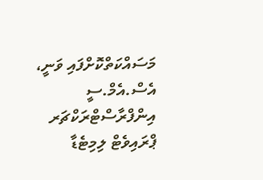މަސައްކަތްކޮށްފައި ވަނީ، އެސް.އެމް.ސީ އިންފްރާސްޓްރަކްޗަރ ޕްރައިވެޓް ލިމިޓެޑާ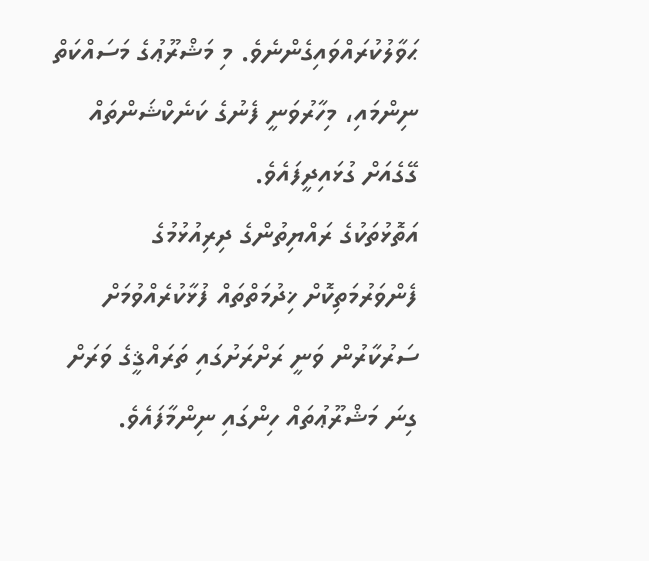ޙަވާލުކުރައްވައިގެންނެވެ. މި މަޝްރޫޢުގެ މަސައްކަތް ނިންމައި، މިހާރުވަނީ ފެނުގެ ކަނެކްޝަންތައް ގޭގެއަށް ގުޅައިދީފައެވެ.
އަތޮޅުތަކުގެ ރައްޔިތުންގެ ދިރިއުޅުމުގެ ފެންވަރުމަތިކޮށް ޚިދުމަތްތައް ފުޅާކުރެއްވުމަށް ސަރުކާރުން ވަނީ ރަށްރަށުގައި ތަރައްޤީގެ ވަރަށް ގިނަ މަޝްރޫޢުތައް ހިންގައި ނިންމާފައެވެ.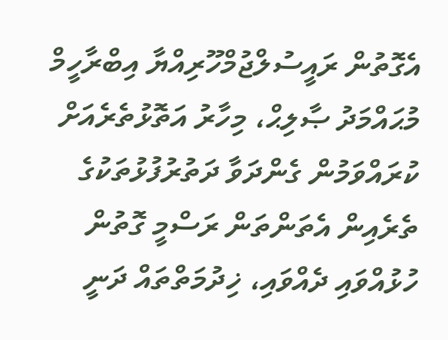އެގޮތުން ރައީސުލްޖުމްހޫރިއްޔާ އިބްރާހީމް މުޙައްމަދު ޞާލިޙް، މިހާރު އަތޮޅުތެރެއަށް ކުރައްވަމުން ގެންދަވާ ދަތުރުފުޅުތަކުގެ ތެރެއިން އެތަންތަން ރަސްމީ ގޮތުން ހުޅުއްވައި ދެއްވައި، ޚިދުމަތްތައް ދަނީ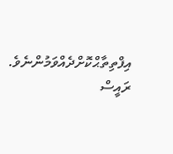އިފްތިތާޙްކޮށްދެއްވަމުންނެވެ.
ރައީސް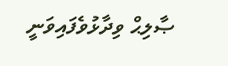ޞާލިޙް ވިދާޅުވެފައިވަނީ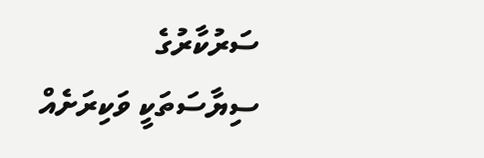ސަރުކާރުގެ ސިޔާސަތަކީ ވަކިރަށެއް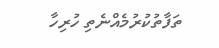ތަފާތުކުރުމެއްނެތި ހުރިހާ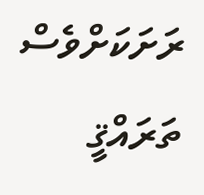ރަށަކަށްވެސް ތަރައްޤީ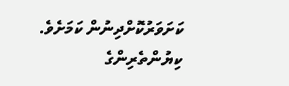ކަށަވަރުކޮށްދިނުން ކަމަށެވެ.
ކިޔުންތެރިންގެ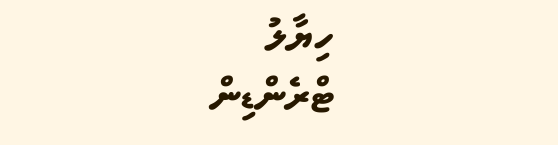ހިޔާލު
ޓްރެންޑިން